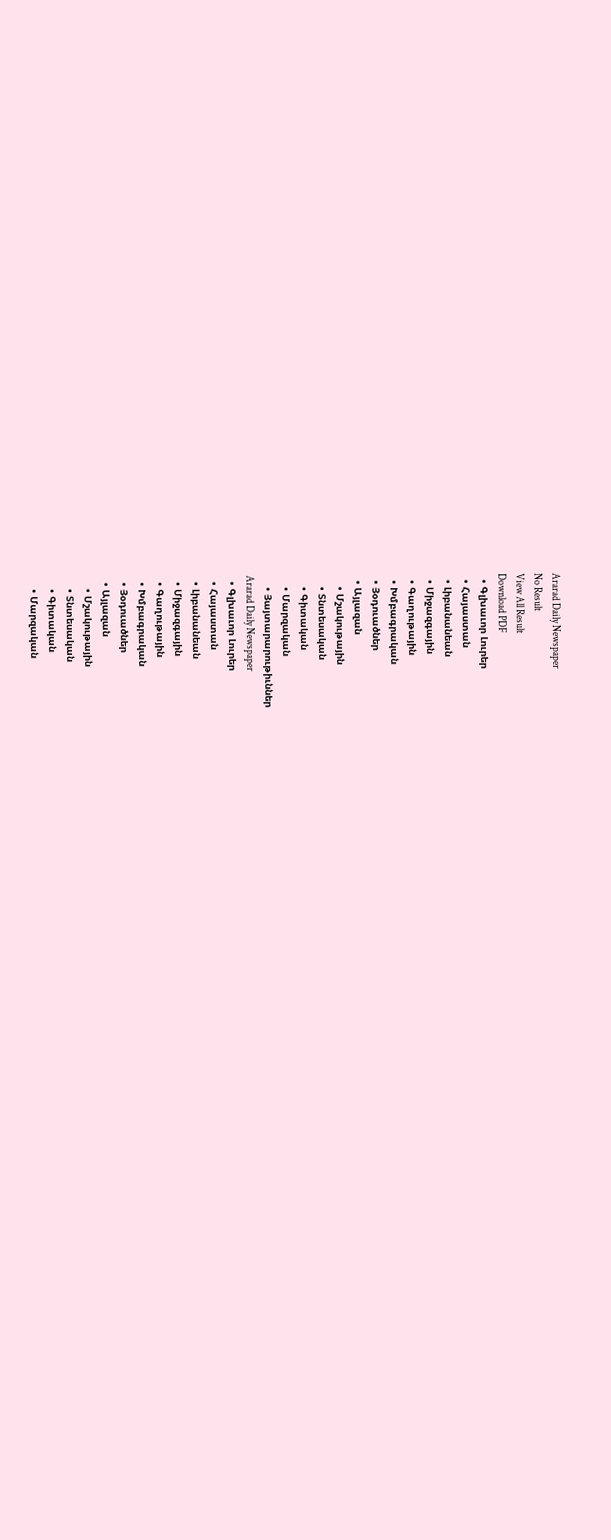Ararad Daily Newspaper
No Result
View All Result
Download PDF
  • Գլխաւոր Լուրեր
  • Հայաստան
  • Լիբանանեան
  • Միջազգային
  • Գաղութային
  • Խմբագրական
  • Յօդուածներ
  • Այլազան
    • Մշակութային
    • Տնտեսական
    • Գիտական
    • Մարզական
    • Յայտարարութիւններ
Ararad Daily Newspaper
  • Գլխաւոր Լուրեր
  • Հայաստան
  • Լիբանանեան
  • Միջազգային
  • Գաղութային
  • Խմբագրական
  • Յօդուածներ
  • Այլազան
    • Մշակութային
    • Տնտեսական
    • Գիտական
    • Մարզական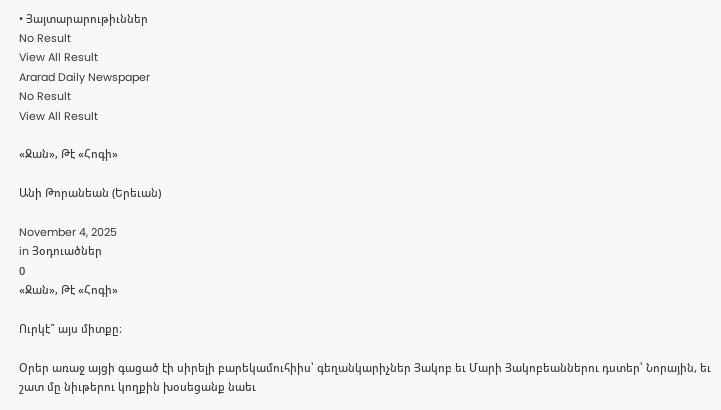• Յայտարարութիւններ
No Result
View All Result
Ararad Daily Newspaper
No Result
View All Result

«Ջան», Թէ «Հոգի»

Անի Թորանեան (Երեւան)

November 4, 2025
in Յօդուածներ
0
«Ջան», Թէ «Հոգի»

Ուրկէ՞ այս միտքը։

Օրեր առաջ այցի գացած էի սիրելի բարեկամուհիիս՝ գեղանկարիչներ Յակոբ եւ Մարի Յակոբեաններու դստեր՝ Նորային, եւ շատ մը նիւթերու կողքին խօսեցանք նաեւ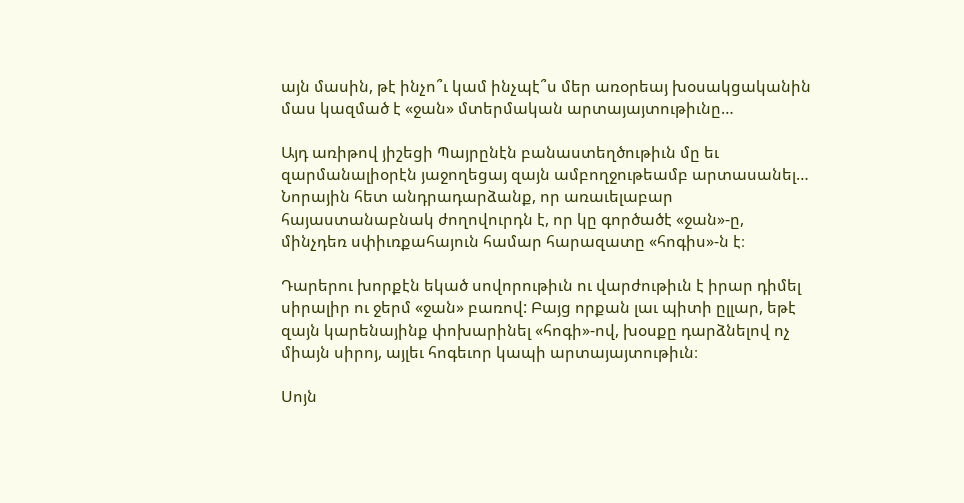այն մասին, թէ ինչո՞ւ կամ ինչպէ՞ս մեր առօրեայ խօսակցականին մաս կազմած է «ջան» մտերմական արտայայտութիւնը…

Այդ առիթով յիշեցի Պայրընէն բանաստեղծութիւն մը եւ զարմանալիօրէն յաջողեցայ զայն ամբողջութեամբ արտասանել… Նորային հետ անդրադարձանք, որ առաւելաբար հայաստանաբնակ ժողովուրդն է, որ կը գործածէ «ջան»-ը, մինչդեռ սփիւռքահայուն համար հարազատը «հոգիս»-ն է։

Դարերու խորքէն եկած սովորութիւն ու վարժութիւն է իրար դիմել սիրալիր ու ջերմ «ջան» բառով: Բայց որքան լաւ պիտի ըլլար, եթէ զայն կարենայինք փոխարինել «հոգի»-ով, խօսքը դարձնելով ոչ միայն սիրոյ, այլեւ հոգեւոր կապի արտայայտութիւն։

Սոյն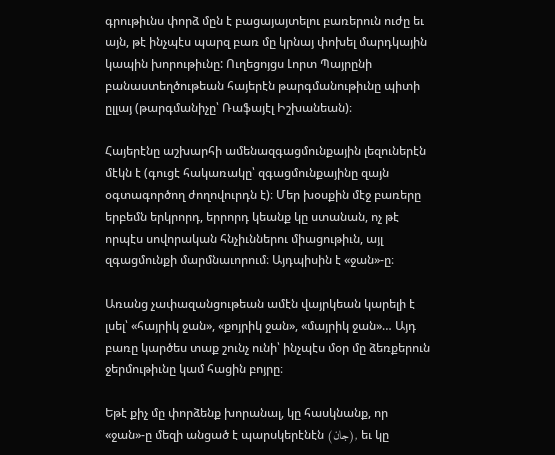գրութիւնս փորձ մըն է բացայայտելու բառերուն ուժը եւ այն, թէ ինչպէս պարզ բառ մը կրնայ փոխել մարդկային կապին խորութիւնը: Ուղեցոյցս Լորտ Պայրընի բանաստեղծութեան հայերէն թարգմանութիւնը պիտի ըլլայ (թարգմանիչը՝ Ռաֆայէլ Իշխանեան)։

Հայերէնը աշխարհի ամենազգացմունքային լեզուներէն մէկն է (գուցէ հակառակը՝ զգացմունքայինը զայն օգտագործող ժողովուրդն է)։ Մեր խօսքին մէջ բառերը երբեմն երկրորդ, երրորդ կեանք կը ստանան, ոչ թէ որպէս սովորական հնչիւններու միացութիւն, այլ զգացմունքի մարմնաւորում։ Այդպիսին է «ջան»-ը։

Առանց չափազանցութեան ամէն վայրկեան կարելի է լսել՝ «հայրիկ ջան», «քոյրիկ ջան», «մայրիկ ջան»… Այդ բառը կարծես տաք շունչ ունի՝ ինչպէս մօր մը ձեռքերուն ջերմութիւնը կամ հացին բոյրը։

Եթէ քիչ մը փորձենք խորանալ, կը հասկնանք, որ «ջան»-ը մեզի անցած է պարսկերէնէն (جان), եւ կը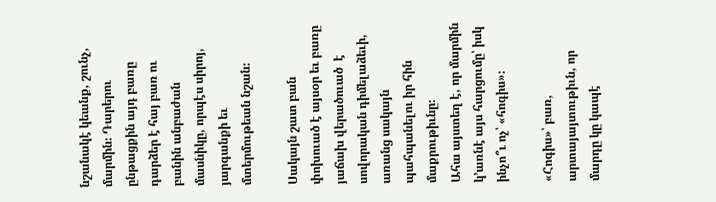նշանակէ կեանք, շունչ, մարմին։ Դարերու ընթացքին այդ բառը դարձեր է հայ բառ ու բանին անբաժան մասնիկը, որպէս սիրոյ, յարգանքի եւ մտերմութեան նշան։

Սակայն շատ բան փոխուած է այսօր եւ բառը յաճախ վերածուած  է սովորական դիմելաձեւի, առանց սակայն  պահպանելու իր հին մաքրութիւնը։
Ահա այստեղ է, որ մարմին կ’առնէ այս հարցումը՝ իսկ ինչո՞ւ ոչ՝ «հոգիս»։

«Հոգիս»՝ բառ, արտայայտութիւն, որ մարդը կը կապէ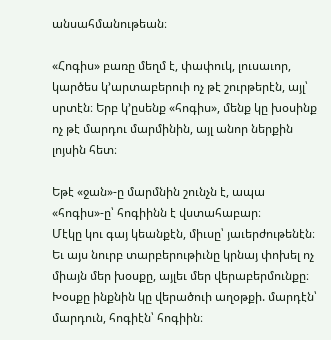անսահմանութեան։

«Հոգիս» բառը մեղմ է, փափուկ, լուսաւոր, կարծես կ’արտաբերուի ոչ թէ շուրթերէն, այլ՝ սրտէն։ Երբ կ’ըսենք «հոգիս», մենք կը խօսինք ոչ թէ մարդու մարմինին, այլ անոր ներքին լոյսին հետ։

Եթէ «ջան»-ը մարմնին շունչն է, ապա «հոգիս»-ը՝ հոգիինն է վստահաբար։
Մէկը կու գայ կեանքէն, միւսը՝ յաւերժութենէն։ Եւ այս նուրբ տարբերութիւնը կրնայ փոխել ոչ միայն մեր խօսքը, այլեւ մեր վերաբերմունքը։ Խօսքը ինքնին կը վերածուի աղօթքի. մարդէն՝ մարդուն, հոգիէն՝ հոգիին։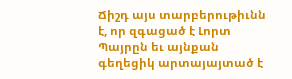Ճիշդ այս տարբերութիւնն է, որ զգացած է Լորտ Պայրըն եւ այնքան գեղեցիկ արտայայտած է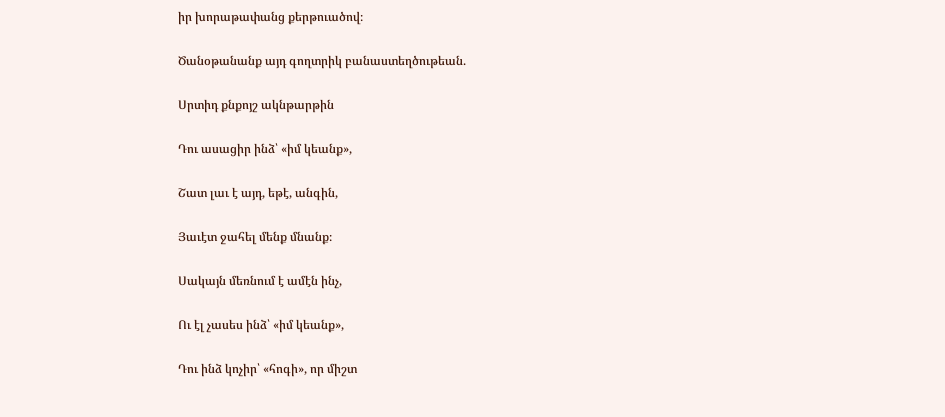իր խորաթափանց քերթուածով։

Ծանօթանանք այդ գողտրիկ բանաստեղծութեան.

Սրտիդ քնքոյշ ակնթարթին

Դու ասացիր ինձ՝ «իմ կեանք»,

Շատ լաւ է այդ, եթէ, անգին,

Յաւէտ ջահել մենք մնանք։

Սակայն մեռնում է ամէն ինչ,

Ու էլ չասես ինձ՝ «իմ կեանք»,

Դու ինձ կոչիր՝ «հոգի», որ միշտ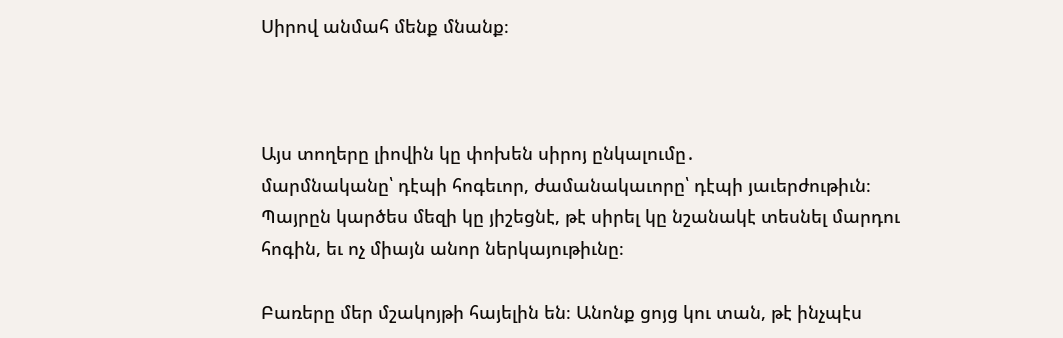Սիրով անմահ մենք մնանք։



Այս տողերը լիովին կը փոխեն սիրոյ ընկալումը․
մարմնականը՝ դէպի հոգեւոր, ժամանակաւորը՝ դէպի յաւերժութիւն։ Պայրըն կարծես մեզի կը յիշեցնէ, թէ սիրել կը նշանակէ տեսնել մարդու հոգին, եւ ոչ միայն անոր ներկայութիւնը։

Բառերը մեր մշակոյթի հայելին են։ Անոնք ցոյց կու տան, թէ ինչպէս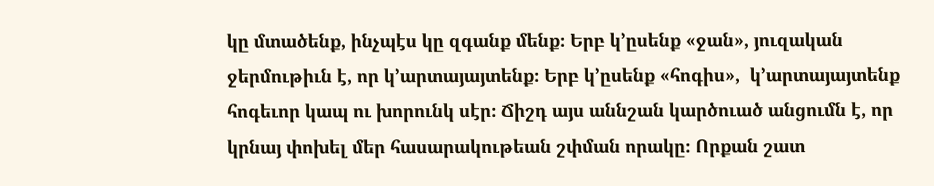կը մտածենք, ինչպէս կը զգանք մենք։ Երբ կ’ըսենք «ջան», յուզական ջերմութիւն է, որ կ’արտայայտենք։ Երբ կ’ըսենք «հոգիս»,  կ’արտայայտենք հոգեւոր կապ ու խորունկ սէր։ Ճիշդ այս աննշան կարծուած անցումն է, որ կրնայ փոխել մեր հասարակութեան շփման որակը։ Որքան շատ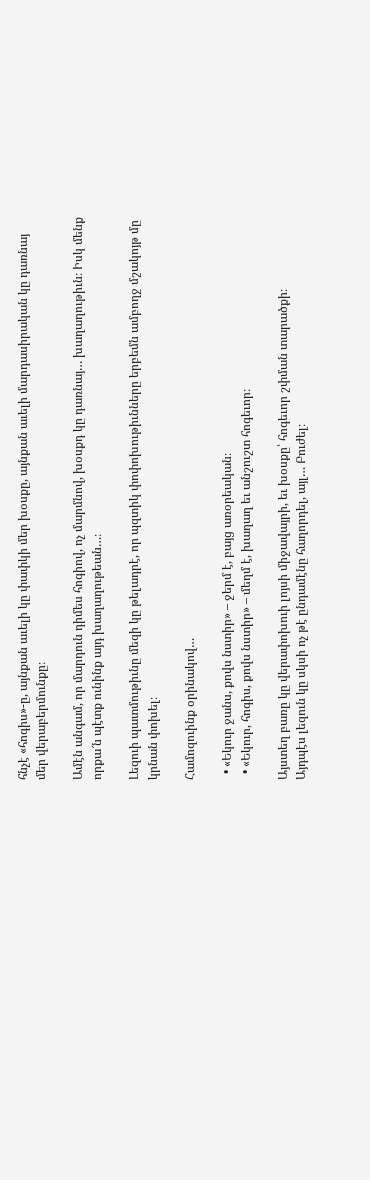հնչէ «հոգիս»-ը, այնքան աւելի կը փափկի մեր խօսքը, այնքան աւելի մարդասիրական կը դառնայ մեր վերաբերմունքը։

Ամէն անգամ, որ մարդուն դիմես հոգիով, ոչ մարմնով, խօսքդ կը դառնայ… խաղաղութիւն։ Իսկ մենք որքա՜ն պէտք ունինք այդ խաղաղութեան…։

Լեզուի պատմութիւնը մեզի կը թելադրէ, որ պզտիկ փոփոխութիւնները երբեմն ամբողջ մշակոյթ մը կրնան փոխել։

Համոզուինք օրինակով…

  • «Եկուր ջանս, քովս նստիր» – ջերմ է, բայց առօրեական։
  • «Եկուր, հոգիս, քովս նստիր» – մեղմ է, խաղաղ եւ անշուշտ հոգեւոր։

Այստեղ բառը կը վերափոխուի լոյսի միջավայրի, եւ խօսքը՝ հոգեւոր շփման տարածքի։
Այդպէս լեզուն կը սկսի ոչ թէ ընդամէնը հաղորդել, այլ… Բուժել։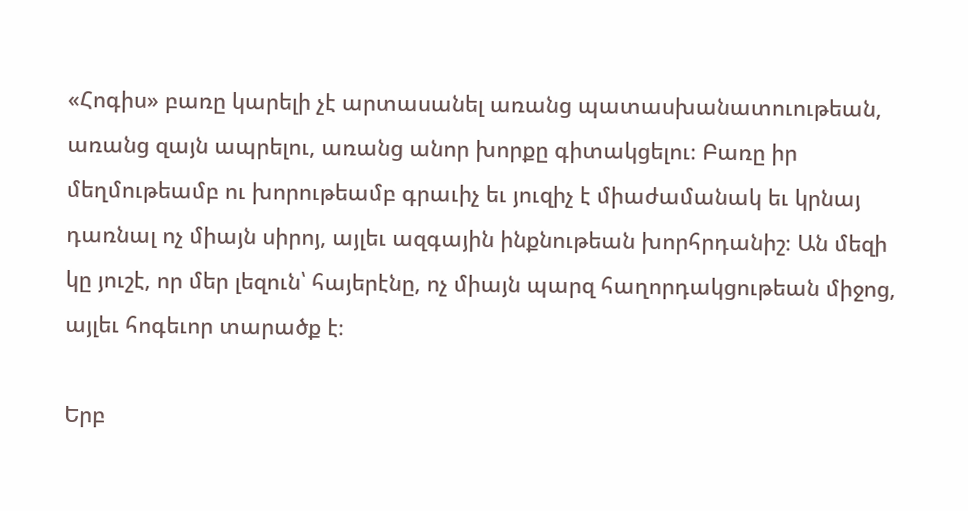«Հոգիս» բառը կարելի չէ արտասանել առանց պատասխանատուութեան, առանց զայն ապրելու, առանց անոր խորքը գիտակցելու։ Բառը իր մեղմութեամբ ու խորութեամբ գրաւիչ եւ յուզիչ է միաժամանակ եւ կրնայ դառնալ ոչ միայն սիրոյ, այլեւ ազգային ինքնութեան խորհրդանիշ։ Ան մեզի կը յուշէ, որ մեր լեզուն՝ հայերէնը, ոչ միայն պարզ հաղորդակցութեան միջոց, այլեւ հոգեւոր տարածք է։

Երբ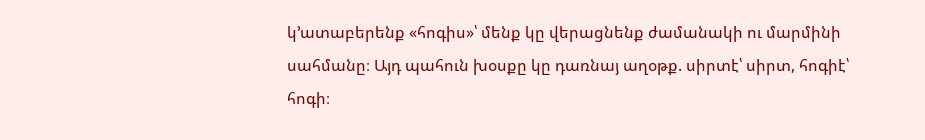կ’ատաբերենք «հոգիս»՝ մենք կը վերացնենք ժամանակի ու մարմինի սահմանը։ Այդ պահուն խօսքը կը դառնայ աղօթք. սիրտէ՝ սիրտ, հոգիէ՝ հոգի։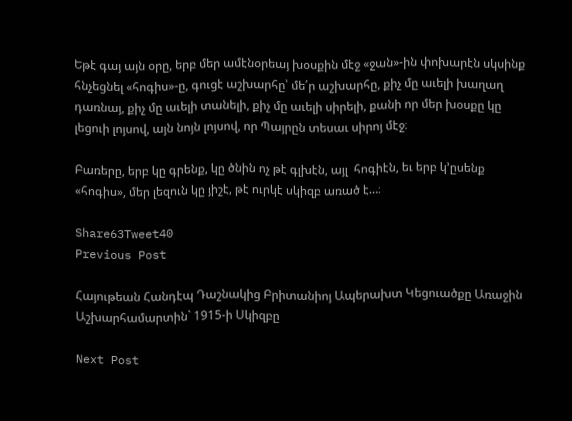Եթէ գայ այն օրը, երբ մեր ամէնօրեայ խօսքին մէջ «ջան»-ին փոխարէն սկսինք հնչեցնել «հոգիս»-ը, գուցէ աշխարհը՝ մե՛ր աշխարհը, քիչ մը աւելի խաղաղ դառնայ, քիչ մը աւելի տանելի, քիչ մը աւելի սիրելի, քանի որ մեր խօսքը կը լեցուի լոյսով, այն նոյն լոյսով, որ Պայրըն տեսաւ սիրոյ մէջ։

Բառերը, երբ կը գրենք, կը ծնին ոչ թէ գլխէն, այլ  հոգիէն, եւ երբ կ’ըսենք «հոգիս», մեր լեզուն կը յիշէ, թէ ուրկէ սկիզբ առած է…։

Share63Tweet40
Previous Post

Հայութեան Հանդէպ Դաշնակից Բրիտանիոյ Ապերախտ Կեցուածքը Առաջին Աշխարհամարտին` 1915-ի Սկիզբը

Next Post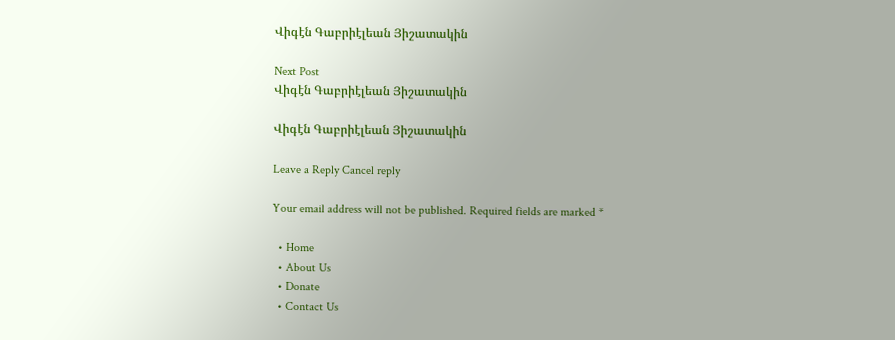Վիգէն Գաբրիէլեան Յիշատակին

Next Post
Վիգէն Գաբրիէլեան Յիշատակին

Վիգէն Գաբրիէլեան Յիշատակին

Leave a Reply Cancel reply

Your email address will not be published. Required fields are marked *

  • Home
  • About Us
  • Donate
  • Contact Us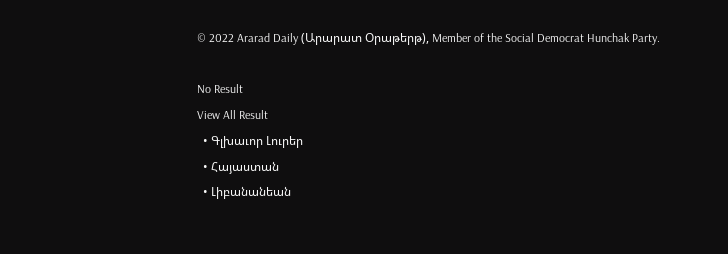© 2022 Ararad Daily (Արարատ Օրաթերթ), Member of the Social Democrat Hunchak Party.

No Result
View All Result
  • Գլխաւոր Լուրեր
  • Հայաստան
  • Լիբանանեան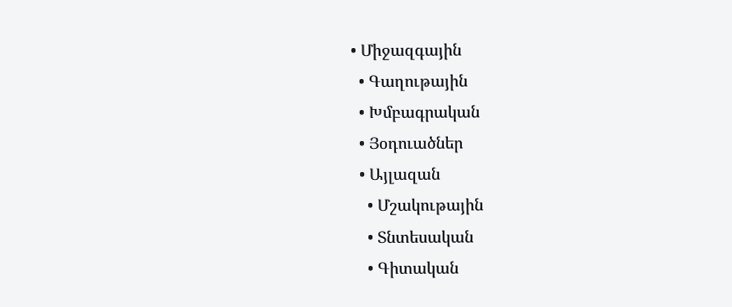• Միջազգային
  • Գաղութային
  • Խմբագրական
  • Յօդուածներ
  • Այլազան
    • Մշակութային
    • Տնտեսական
    • Գիտական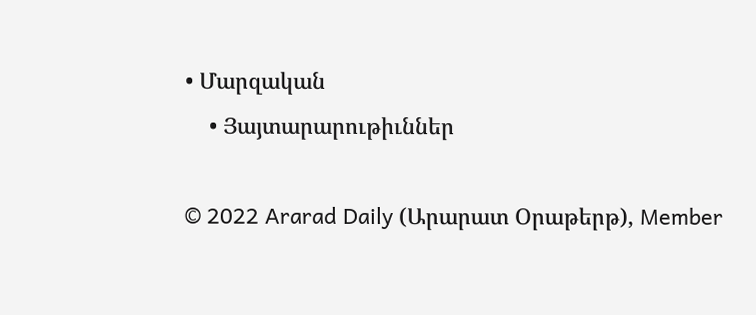• Մարզական
    • Յայտարարութիւններ

© 2022 Ararad Daily (Արարատ Օրաթերթ), Member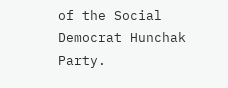of the Social Democrat Hunchak Party.